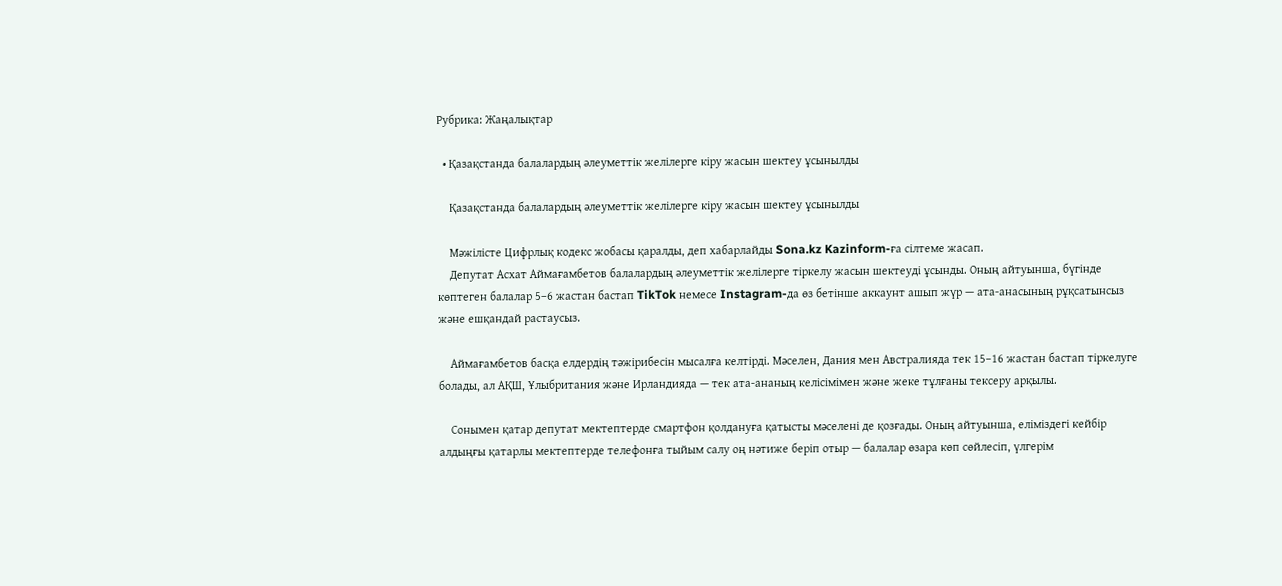Рубрика: Жаңалықтар

  • Қазақстанда балалардың әлеуметтік желілерге кіру жасын шектеу ұсынылды

    Қазақстанда балалардың әлеуметтік желілерге кіру жасын шектеу ұсынылды

    Мәжілісте Цифрлық кодекс жобасы қаралды, деп хабарлайды Sona.kz Kazinform-ға сілтеме жасап.
    Депутат Асхат Аймағамбетов балалардың әлеуметтік желілерге тіркелу жасын шектеуді ұсынды. Оның айтуынша, бүгінде көптеген балалар 5–6 жастан бастап TikTok немесе Instagram-да өз бетінше аккаунт ашып жүр — ата-анасының рұқсатынсыз және ешқандай растаусыз.

    Аймағамбетов басқа елдердің тәжірибесін мысалға келтірді. Мәселен, Дания мен Австралияда тек 15–16 жастан бастап тіркелуге болады, ал АҚШ, Ұлыбритания және Ирландияда — тек ата-ананың келісімімен және жеке тұлғаны тексеру арқылы.

    Сонымен қатар депутат мектептерде смартфон қолдануға қатысты мәселені де қозғады. Оның айтуынша, еліміздегі кейбір алдыңғы қатарлы мектептерде телефонға тыйым салу оң нәтиже беріп отыр — балалар өзара көп сөйлесіп, үлгерім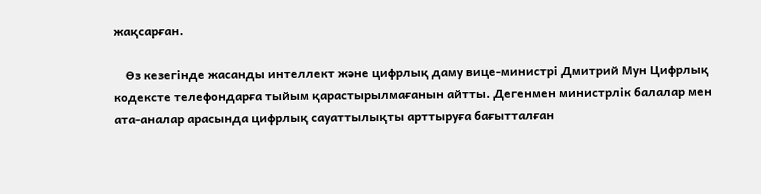жақсарған.

    Өз кезегінде жасанды интеллект және цифрлық даму вице-министрі Дмитрий Мун Цифрлық кодексте телефондарға тыйым қарастырылмағанын айтты. Дегенмен министрлік балалар мен ата-аналар арасында цифрлық сауаттылықты арттыруға бағытталған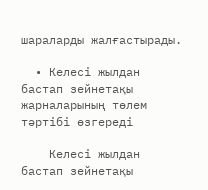шараларды жалғастырады.

  • Келесі жылдан бастап зейнетақы жарналарының төлем тәртібі өзгереді

    Келесі жылдан бастап зейнетақы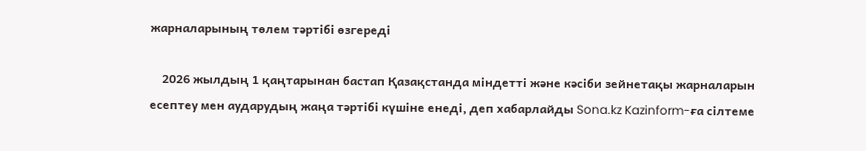жарналарының төлем тәртібі өзгереді

    2026 жылдың 1 қаңтарынан бастап Қазақстанда міндетті және кәсіби зейнетақы жарналарын есептеу мен аударудың жаңа тәртібі күшіне енеді, деп хабарлайды Sona.kz Kazinform-ға сілтеме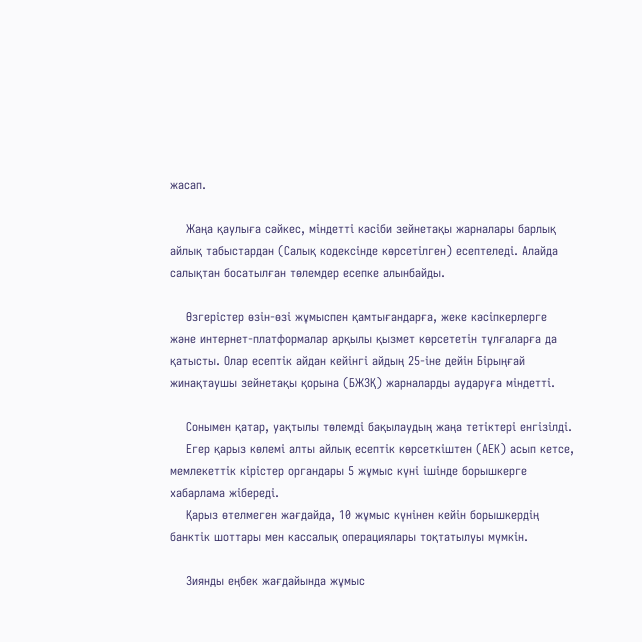жасап.

    Жаңа қаулыға сәйкес, міндетті кәсіби зейнетақы жарналары барлық айлық табыстардан (Салық кодексінде көрсетілген) есептеледі. Алайда салықтан босатылған төлемдер есепке алынбайды.

    Өзгерістер өзін-өзі жұмыспен қамтығандарға, жеке кәсіпкерлерге және интернет-платформалар арқылы қызмет көрсететін тұлғаларға да қатысты. Олар есептік айдан кейінгі айдың 25-іне дейін Бірыңғай жинақтаушы зейнетақы қорына (БЖЗҚ) жарналарды аударуға міндетті.

    Сонымен қатар, уақтылы төлемді бақылаудың жаңа тетіктері енгізілді.
    Егер қарыз көлемі алты айлық есептік көрсеткіштен (АЕК) асып кетсе, мемлекеттік кірістер органдары 5 жұмыс күні ішінде борышкерге хабарлама жібереді.
    Қарыз өтелмеген жағдайда, 10 жұмыс күнінен кейін борышкердің банктік шоттары мен кассалық операциялары тоқтатылуы мүмкін.

    Зиянды еңбек жағдайында жұмыс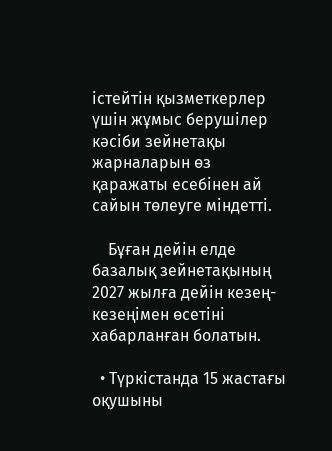істейтін қызметкерлер үшін жұмыс берушілер кәсіби зейнетақы жарналарын өз қаражаты есебінен ай сайын төлеуге міндетті.

    Бұған дейін елде базалық зейнетақының 2027 жылға дейін кезең-кезеңімен өсетіні хабарланған болатын.

  • Түркістанда 15 жастағы оқушыны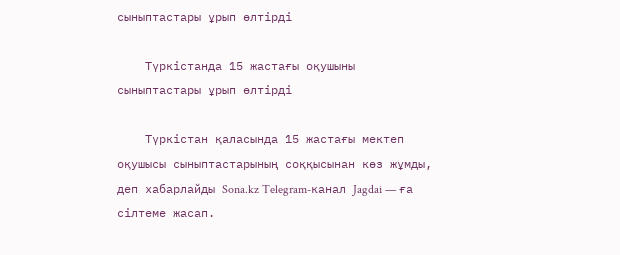сыныптастары ұрып өлтірді

    Түркістанда 15 жастағы оқушыны сыныптастары ұрып өлтірді

    Түркістан қаласында 15 жастағы мектеп оқушысы сыныптастарының соққысынан көз жұмды, деп хабарлайды Sona.kz Telegram-канал Jagdai — ға сілтеме жасап.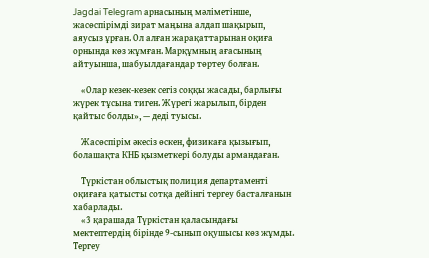Jagdai Telegram арнасының мәліметінше, жасөспірімді зират маңына алдап шақырып, аяусыз ұрған. Ол алған жарақаттарынан оқиға орнында көз жұмған. Марқұмның ағасының айтуынша, шабуылдағандар төртеу болған.

    «Олар кезек-кезек сегіз соққы жасады, барлығы жүрек тұсына тиген. Жүрегі жарылып, бірден қайтыс болды», — деді туысы.

    Жасөспірім әкесіз өскен, физикаға қызығып, болашақта КНБ қызметкері болуды армандаған.

    Түркістан облыстық полиция департаменті оқиғаға қатысты сотқа дейінгі тергеу басталғанын хабарлады.
    «3 қарашада Түркістан қаласындағы мектептердің бірінде 9-сынып оқушысы көз жұмды. Тергеу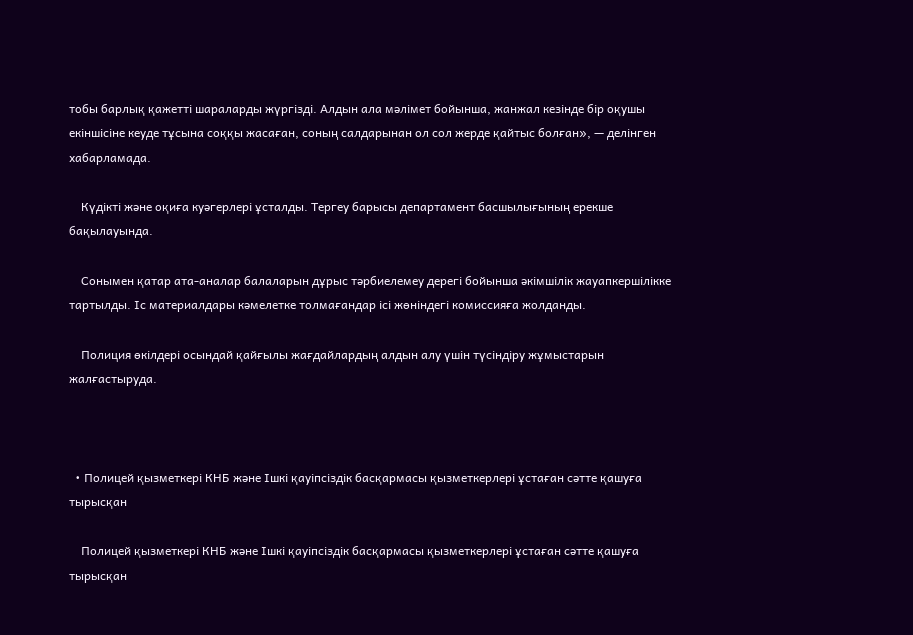тобы барлық қажетті шараларды жүргізді. Алдын ала мәлімет бойынша, жанжал кезінде бір оқушы екіншісіне кеуде тұсына соққы жасаған, соның салдарынан ол сол жерде қайтыс болған», — делінген хабарламада.

    Күдікті және оқиға куәгерлері ұсталды. Тергеу барысы департамент басшылығының ерекше бақылауында.

    Сонымен қатар ата-аналар балаларын дұрыс тәрбиелемеу дерегі бойынша әкімшілік жауапкершілікке тартылды. Іс материалдары кәмелетке толмағандар ісі жөніндегі комиссияға жолданды.

    Полиция өкілдері осындай қайғылы жағдайлардың алдын алу үшін түсіндіру жұмыстарын жалғастыруда.



  • Полицей қызметкері КНБ және Ішкі қауіпсіздік басқармасы қызметкерлері ұстаған сәтте қашуға тырысқан

    Полицей қызметкері КНБ және Ішкі қауіпсіздік басқармасы қызметкерлері ұстаған сәтте қашуға тырысқан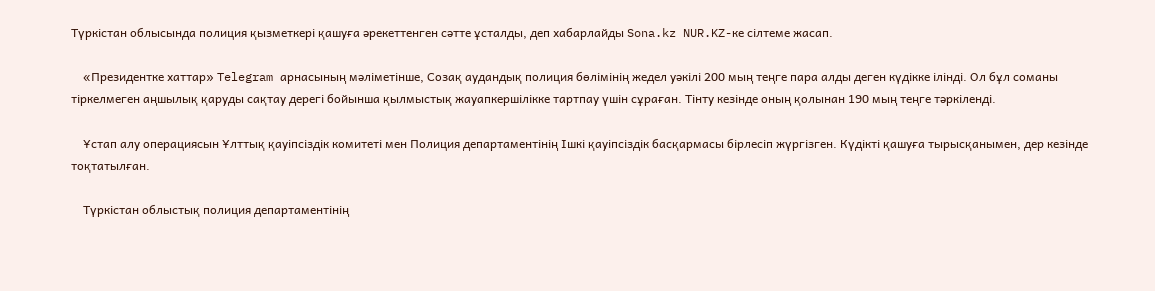Түркістан облысында полиция қызметкері қашуға әрекеттенген сәтте ұсталды, деп хабарлайды Sona.kz NUR.KZ-ке сілтеме жасап.

    «Президентке хаттар» Telegram арнасының мәліметінше, Созақ аудандық полиция бөлімінің жедел уәкілі 200 мың теңге пара алды деген күдікке ілінді. Ол бұл соманы тіркелмеген аңшылық қаруды сақтау дерегі бойынша қылмыстық жауапкершілікке тартпау үшін сұраған. Тінту кезінде оның қолынан 190 мың теңге тәркіленді.

    Ұстап алу операциясын Ұлттық қауіпсіздік комитеті мен Полиция департаментінің Ішкі қауіпсіздік басқармасы бірлесіп жүргізген. Күдікті қашуға тырысқанымен, дер кезінде тоқтатылған.

    Түркістан облыстық полиция департаментінің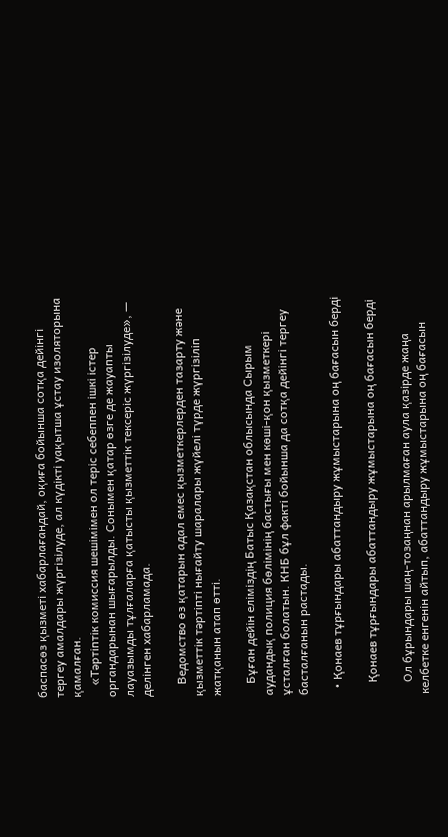баспасөз қызметі хабарлағандай, оқиға бойынша сотқа дейінгі тергеу амалдары жүргізілуде, ал күдікті уақытша ұстау изоляторына қамалған.
    «Тәртіптік комиссия шешімімен ол теріс себеппен ішкі істер органдарынан шығарылды. Сонымен қатар өзге де жауапты лауазымды тұлғаларға қатысты қызметтік тексеріс жүргізілуде», — делінген хабарламада.

    Ведомство өз қатарын адал емес қызметкерлерден тазарту және қызметтік тәртіпті нығайту шаралары жүйелі түрде жүргізіліп жатқанын атап өтті.

    Бұған дейін еліміздің Батыс Қазақстан облысында Сырым аудандық полиция бөлімінің бастығы мен көші-қон қызметкері ұсталған болатын. КНБ бұл факті бойынша да сотқа дейінгі тергеу басталғанын растады.

  • Қонаев тұрғындары абаттандыру жұмыстарына оң бағасын берді

    Қонаев тұрғындары абаттандыру жұмыстарына оң бағасын берді

    Ол бұрындары шаң-тозаңнан арылмаған аула қазірде жаңа келбетке енгенін айтып, абаттандыру жұмыстарына оң бағасын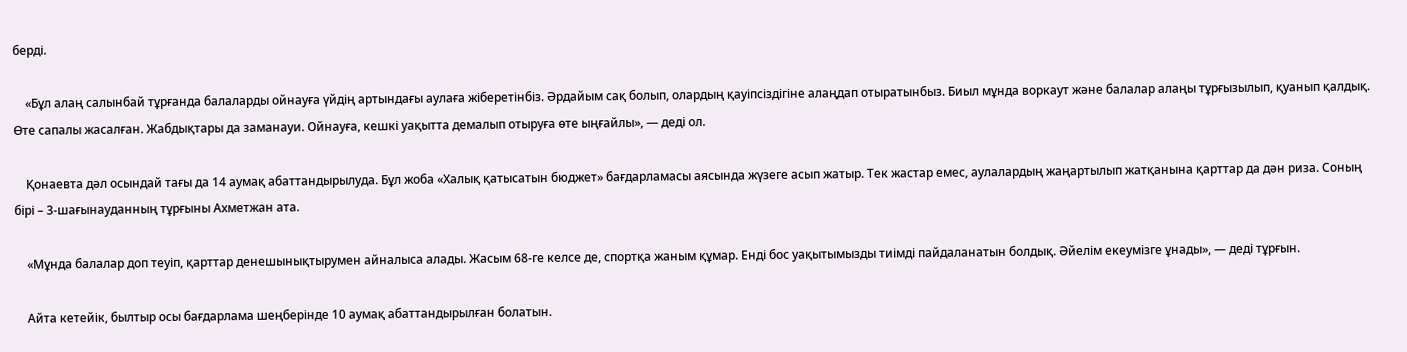берді.

    «Бұл алаң салынбай тұрғанда балаларды ойнауға үйдің артындағы аулаға жіберетінбіз. Әрдайым сақ болып, олардың қауіпсіздігіне алаңдап отыратынбыз. Биыл мұнда воркаут және балалар алаңы тұрғызылып, қуанып қалдық. Өте сапалы жасалған. Жабдықтары да заманауи. Ойнауға, кешкі уақытта демалып отыруға өте ыңғайлы», — деді ол.

    Қонаевта дәл осындай тағы да 14 аумақ абаттандырылуда. Бұл жоба «Халық қатысатын бюджет» бағдарламасы аясында жүзеге асып жатыр. Тек жастар емес, аулалардың жаңартылып жатқанына қарттар да дән риза. Соның бірі – 3-шағынауданның тұрғыны Ахметжан ата.

    «Мұнда балалар доп теуіп, қарттар денешынықтырумен айналыса алады. Жасым 68-ге келсе де, спортқа жаным құмар. Енді бос уақытымызды тиімді пайдаланатын болдық. Әйелім екеумізге ұнады», — деді тұрғын.

    Айта кетейік, былтыр осы бағдарлама шеңберінде 10 аумақ абаттандырылған болатын.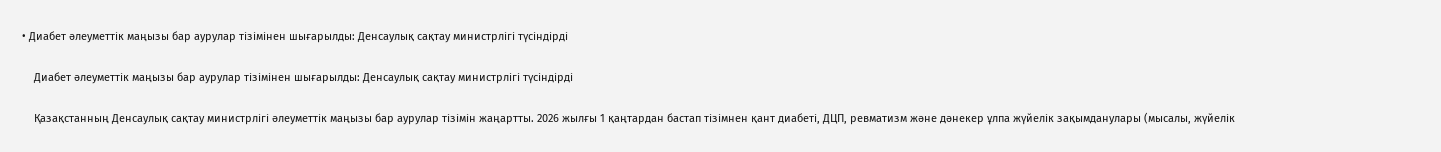• Диабет әлеуметтік маңызы бар аурулар тізімінен шығарылды: Денсаулық сақтау министрлігі түсіндірді

    Диабет әлеуметтік маңызы бар аурулар тізімінен шығарылды: Денсаулық сақтау министрлігі түсіндірді

    Қазақстанның Денсаулық сақтау министрлігі әлеуметтік маңызы бар аурулар тізімін жаңартты. 2026 жылғы 1 қаңтардан бастап тізімнен қант диабеті, ДЦП, ревматизм және дәнекер ұлпа жүйелік зақымданулары (мысалы, жүйелік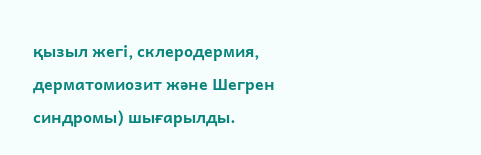қызыл жегі, склеродермия, дерматомиозит және Шегрен синдромы) шығарылды.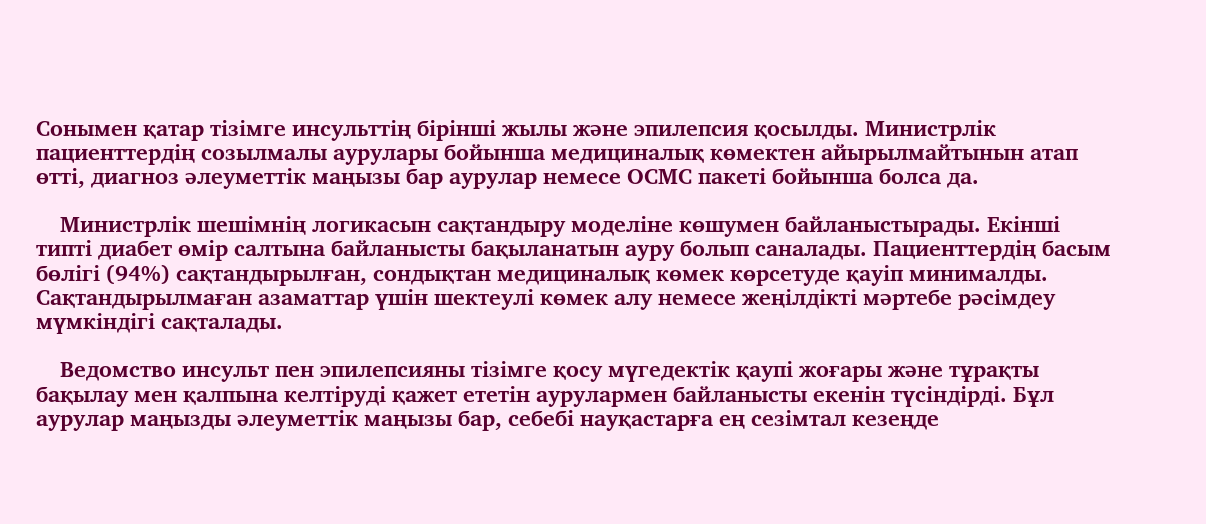Сонымен қатар тізімге инсульттің бірінші жылы және эпилепсия қосылды. Министрлік пациенттердің созылмалы аурулары бойынша медициналық көмектен айырылмайтынын атап өтті, диагноз әлеуметтік маңызы бар аурулар немесе ОСМС пакеті бойынша болса да.

    Министрлік шешімнің логикасын сақтандыру моделіне көшумен байланыстырады. Екінші типті диабет өмір салтына байланысты бақыланатын ауру болып саналады. Пациенттердің басым бөлігі (94%) сақтандырылған, сондықтан медициналық көмек көрсетуде қауіп минималды. Сақтандырылмаған азаматтар үшін шектеулі көмек алу немесе жеңілдікті мәртебе рәсімдеу мүмкіндігі сақталады.

    Ведомство инсульт пен эпилепсияны тізімге қосу мүгедектік қаупі жоғары және тұрақты бақылау мен қалпына келтіруді қажет ететін аурулармен байланысты екенін түсіндірді. Бұл аурулар маңызды әлеуметтік маңызы бар, себебі науқастарға ең сезімтал кезеңде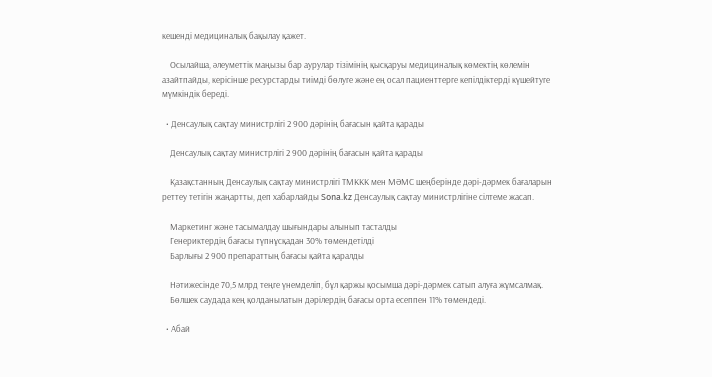кешенді медициналық бақылау қажет.

    Осылайша, әлеуметтік маңызы бар аурулар тізімінің қысқаруы медициналық көмектің көлемін азайтпайды, керісінше ресурстарды тиімді бөлуге және ең осал пациенттерге кепілдіктерді күшейтуге мүмкіндік береді.

  • Денсаулық сақтау министрлігі 2 900 дәрінің бағасын қайта қарады

    Денсаулық сақтау министрлігі 2 900 дәрінің бағасын қайта қарады

    Қазақстанның Денсаулық сақтау министрлігі ТМККК мен МӘМС шеңберінде дәрі-дәрмек бағаларын реттеу тетігін жаңартты, деп хабарлайды Sona.kz Денсаулық сақтау министрлігіне сілтеме жасап.

    Маркетинг және тасымалдау шығындары алынып тасталды
    Генериктердің бағасы түпнұсқадан 30% төмендетілді
    Барлығы 2 900 препараттың бағасы қайта қаралды

    Нәтижесінде 70,5 млрд теңге үнемделіп, бұл қаржы қосымша дәрі-дәрмек сатып алуға жұмсалмақ.
    Бөлшек саудада кең қолданылатын дәрілердің бағасы орта есеппен 11% төмендеді.

  • Абай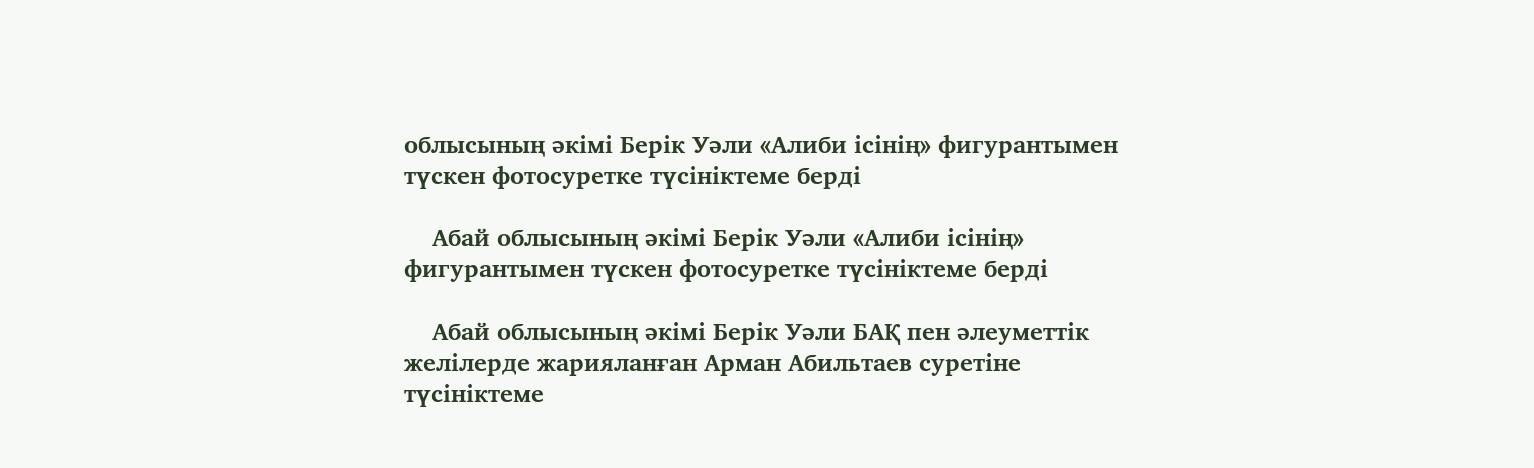облысының әкімі Берік Уәли «Алиби ісінің» фигурантымен түскен фотосуретке түсініктеме берді

    Абай облысының әкімі Берік Уәли «Алиби ісінің» фигурантымен түскен фотосуретке түсініктеме берді

    Абай облысының әкімі Берік Уәли БАҚ пен әлеуметтік желілерде жарияланған Арман Абильтаев суретіне түсініктеме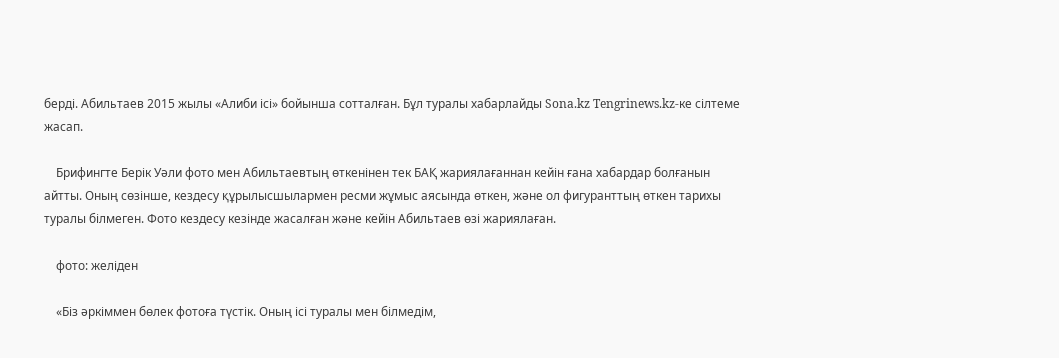берді. Абильтаев 2015 жылы «Алиби ісі» бойынша сотталған. Бұл туралы хабарлайды Sona.kz Tengrinews.kz-ке сілтеме жасап.

    Брифингте Берік Уәли фото мен Абильтаевтың өткенінен тек БАҚ жариялағаннан кейін ғана хабардар болғанын айтты. Оның сөзінше, кездесу құрылысшылармен ресми жұмыс аясында өткен, және ол фигуранттың өткен тарихы туралы білмеген. Фото кездесу кезінде жасалған және кейін Абильтаев өзі жариялаған.

    фото: желіден

    «Біз әркіммен бөлек фотоға түстік. Оның ісі туралы мен білмедім,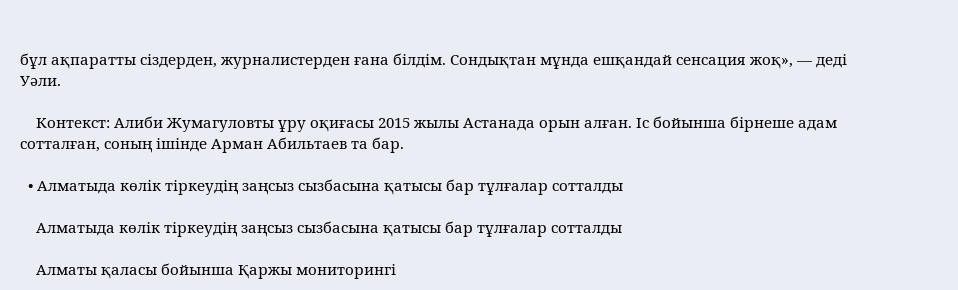бұл ақпаратты сіздерден, журналистерден ғана білдім. Сондықтан мұнда ешқандай сенсация жоқ», — деді Уәли.

    Контекст: Алиби Жумагуловты ұру оқиғасы 2015 жылы Астанада орын алған. Іс бойынша бірнеше адам сотталған, соның ішінде Арман Абильтаев та бар.

  • Алматыда көлік тіркеудің заңсыз сызбасына қатысы бар тұлғалар сотталды

    Алматыда көлік тіркеудің заңсыз сызбасына қатысы бар тұлғалар сотталды

    Алматы қаласы бойынша Қаржы мониторингі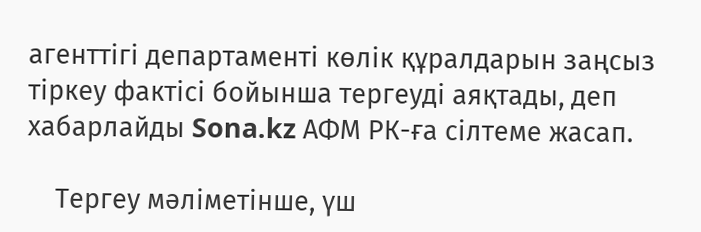агенттігі департаменті көлік құралдарын заңсыз тіркеу фактісі бойынша тергеуді аяқтады, деп хабарлайды Sona.kz АФМ РК-ға сілтеме жасап.

    Тергеу мәліметінше, үш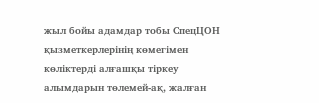жыл бойы адамдар тобы СпецЦОН қызметкерлерінің көмегімен көліктерді алғашқы тіркеу алымдарын төлемей-ақ, жалған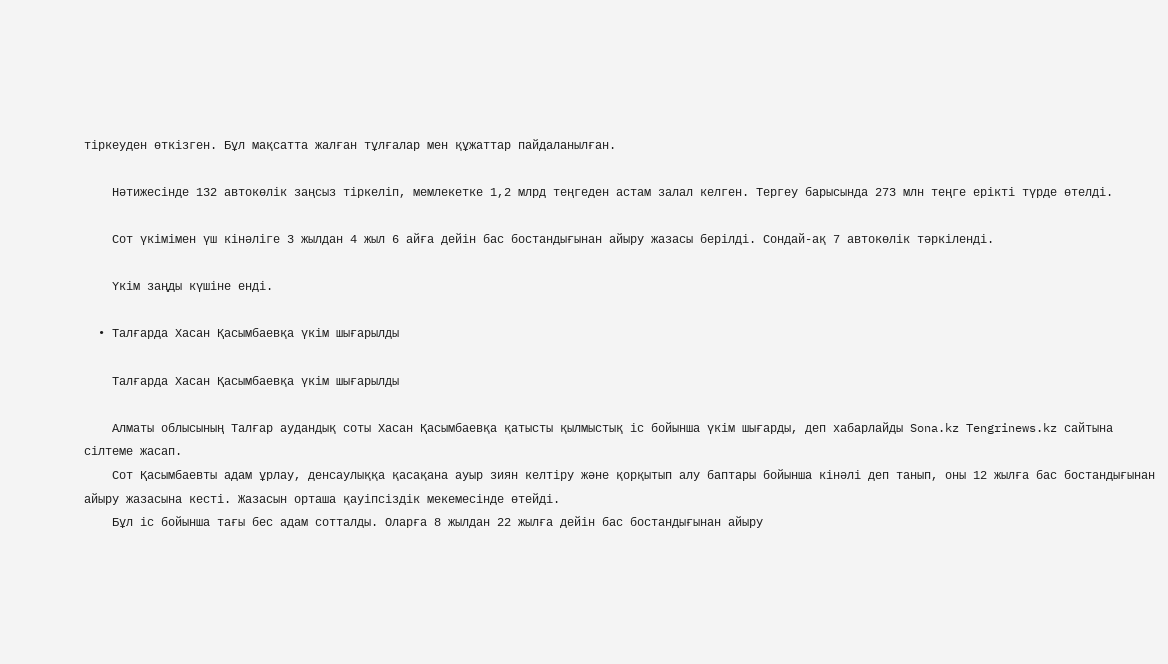тіркеуден өткізген. Бұл мақсатта жалған тұлғалар мен құжаттар пайдаланылған.

    Нәтижесінде 132 автокөлік заңсыз тіркеліп, мемлекетке 1,2 млрд теңгеден астам залал келген. Тергеу барысында 273 млн теңге ерікті түрде өтелді.

    Сот үкімімен үш кінәліге 3 жылдан 4 жыл 6 айға дейін бас бостандығынан айыру жазасы берілді. Сондай-ақ 7 автокөлік тәркіленді.

    Үкім заңды күшіне енді.

  • Талғарда Хасан Қасымбаевқа үкім шығарылды

    Талғарда Хасан Қасымбаевқа үкім шығарылды

    Алматы облысының Талғар аудандық соты Хасан Қасымбаевқа қатысты қылмыстық іс бойынша үкім шығарды, деп хабарлайды Sona.kz Tengrinews.kz сайтына сілтеме жасап.
    Сот Қасымбаевты адам ұрлау, денсаулыққа қасақана ауыр зиян келтіру және қорқытып алу баптары бойынша кінәлі деп танып, оны 12 жылға бас бостандығынан айыру жазасына кесті. Жазасын орташа қауіпсіздік мекемесінде өтейді.
    Бұл іс бойынша тағы бес адам сотталды. Оларға 8 жылдан 22 жылға дейін бас бостандығынан айыру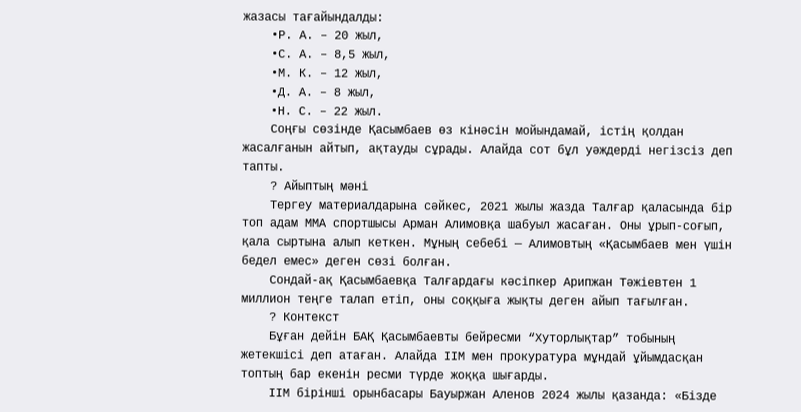жазасы тағайындалды:
    •Р. А. – 20 жыл,
    •С. А. – 8,5 жыл,
    •М. К. – 12 жыл,
    •Д. А. – 8 жыл,
    •Н. С. – 22 жыл.
    Соңғы сөзінде Қасымбаев өз кінәсін мойындамай, істің қолдан жасалғанын айтып, ақтауды сұрады. Алайда сот бұл уәждерді негізсіз деп тапты.
    ? Айыптың мәні
    Тергеу материалдарына сәйкес, 2021 жылы жазда Талғар қаласында бір топ адам ММА спортшысы Арман Алимовқа шабуыл жасаған. Оны ұрып-соғып, қала сыртына алып кеткен. Мұның себебі — Алимовтың «Қасымбаев мен үшін бедел емес» деген сөзі болған.
    Сондай-ақ Қасымбаевқа Талғардағы кәсіпкер Арипжан Тәжіевтен 1 миллион теңге талап етіп, оны соққыға жықты деген айып тағылған.
    ? Контекст
    Бұған дейін БАҚ Қасымбаевты бейресми “Хуторлықтар” тобының жетекшісі деп атаған. Алайда ІІМ мен прокуратура мұндай ұйымдасқан топтың бар екенін ресми түрде жоққа шығарды.
    ІІМ бірінші орынбасары Бауыржан Аленов 2024 жылы қазанда: «Бізде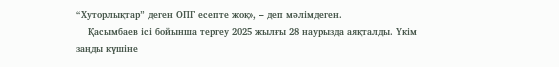“Хуторлықтар” деген ОПГ есепте жоқ», – деп мәлімдеген.
    Қасымбаев ісі бойынша тергеу 2025 жылғы 28 наурызда аяқталды. Үкім заңды күшіне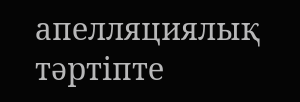апелляциялық тәртіпте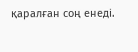қаралған соң енеді.